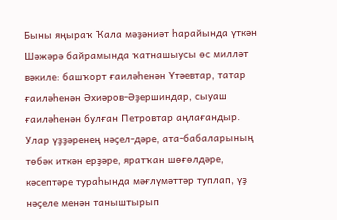Быны яңыраҡ Ҡала мәҙәниәт һарайында үткән Шәжәрә байрамында ҡатнашыусы өс милләт вәкиле: башҡорт ғаиләһенән Үтәевтар, татар ғаиләһенән Әхиәров-Әҙершиндар, сыуаш ғаиләһенән булған Петровтар аңлағандыр. Улар үҙҙәренең нәҫел-дәре, ата-бабаларының төбәк иткән ерҙәре, яратҡан шөғөлдәре, кәсептәре тураһында мәғлүмәттәр туплап, үҙ нәҫеле менән таныштырып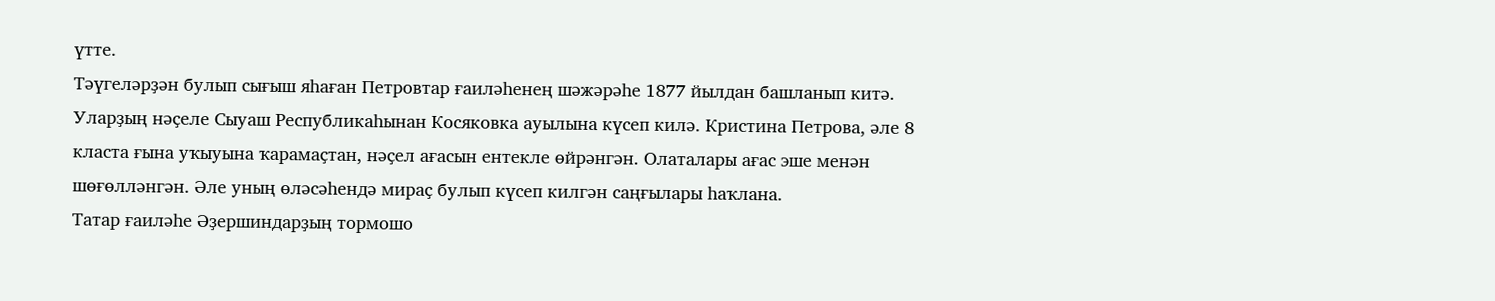үтте.
Тәүгеләрҙән булып сығыш яһаған Петровтар ғаиләһенең шәжәрәһе 1877 йылдан башланып китә. Уларҙың нәҫеле Сыуаш Республикаһынан Косяковка ауылына күсеп килә. Кристина Петрова, әле 8 класта ғына уҡыуына ҡарамаҫтан, нәҫел ағасын ентекле өйрәнгән. Олаталары ағас эше менән шөғөлләнгән. Әле уның өләсәһендә мираҫ булып күсеп килгән саңғылары һаҡлана.
Татар ғаиләһе Әҙершиндарҙың тормошо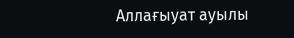Аллағыуат ауылы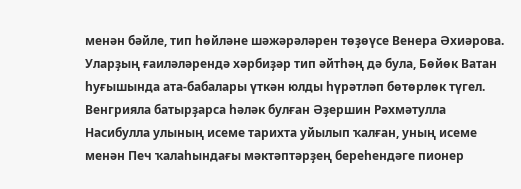менән бәйле, тип һөйләне шәжәрәләрен төҙөүсе Венера Әхиәрова. Уларҙың ғаиләләрендә хәрбиҙәр тип әйтһәң дә була, Бөйөк Ватан һуғышында ата-бабалары үткән юлды һүрәтләп бөтөрлөк түгел. Венгрияла батырҙарса һәләк булған Әҙершин Рәхмәтулла Насибулла улының исеме тарихта уйылып ҡалған, уның исеме менән Печ ҡалаһындағы мәктәптәрҙең береһендәге пионер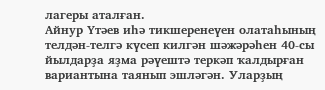лагеры аталған.
Айнур Үтәев иһә тикшеренеүен олатаһының телдән-телгә күсеп килгән шәжәрәһен 40-сы йылдарҙа яҙма рәүештә теркәп ҡалдырған вариантына таянып эшләгән. Уларҙың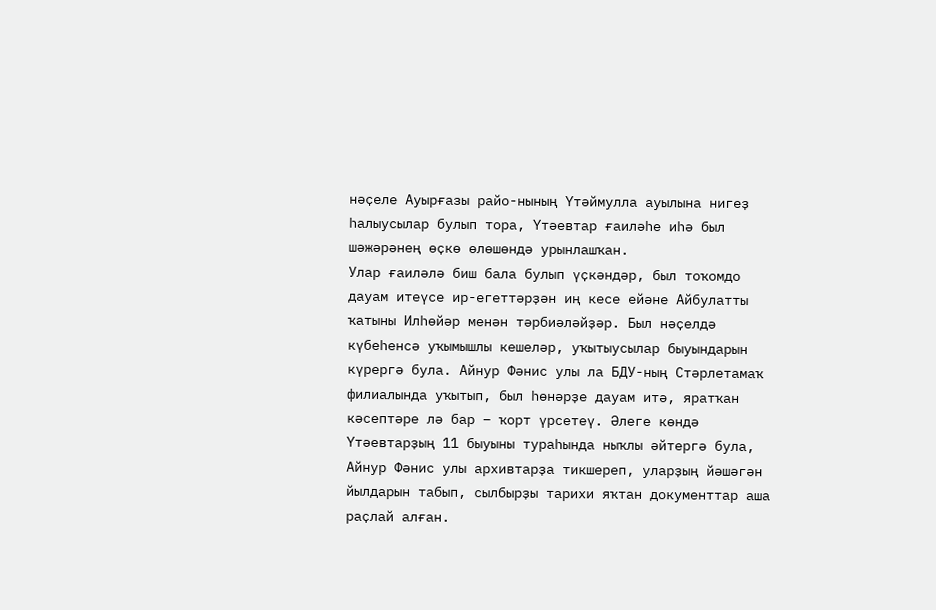нәҫеле Ауырғазы райо-нының Үтәймулла ауылына нигеҙ һалыусылар булып тора, Үтәевтар ғаиләһе иһә был шәжәрәнең өҫкө өлөшөндә урынлашҡан.
Улар ғаиләлә биш бала булып үҫкәндәр, был тоҡомдо дауам итеүсе ир-егеттәрҙән иң кесе ейәне Айбулатты ҡатыны Илһөйәр менән тәрбиәләйҙәр. Был нәҫелдә күбеһенсә уҡымышлы кешеләр, уҡытыусылар быуындарын күрергә була. Айнур Фәнис улы ла БДУ-ның Стәрлетамаҡ филиалында уҡытып, был һөнәрҙе дауам итә, яратҡан кәсептәре лә бар – ҡорт үрсетеү. Әлеге көндә Үтәевтарҙың 11 быуыны тураһында ныҡлы әйтергә була, Айнур Фәнис улы архивтарҙа тикшереп, уларҙың йәшәгән йылдарын табып, сылбырҙы тарихи яҡтан документтар аша раҫлай алған.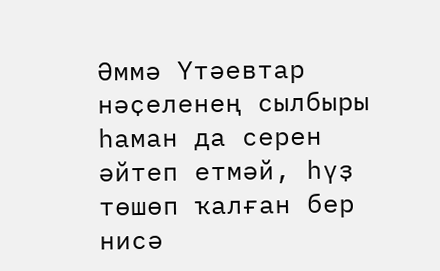Әммә Үтәевтар нәҫеленең сылбыры һаман да серен әйтеп етмәй, һүҙ төшөп ҡалған бер нисә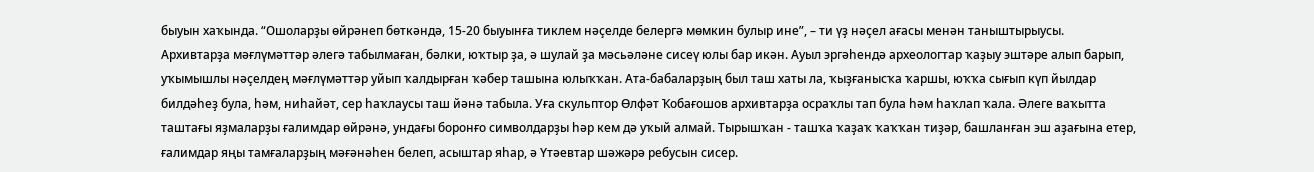быуын хаҡында. “Ошоларҙы өйрәнеп бөткәндә, 15-20 быуынға тиклем нәҫелде белергә мөмкин булыр ине”, – ти үҙ нәҫел ағасы менән таныштырыусы.
Архивтарҙа мәғлүмәттәр әлегә табылмаған, бәлки, юҡтыр ҙа, ә шулай ҙа мәсьәләне сисеү юлы бар икән. Ауыл эргәһендә археологтар ҡаҙыу эштәре алып барып, уҡымышлы нәҫелдең мәғлүмәттәр уйып ҡалдырған ҡәбер ташына юлыҡҡан. Ата-бабаларҙың был таш хаты ла, ҡыҙғанысҡа ҡаршы, юҡҡа сығып күп йылдар билдәһеҙ була, һәм, ниһайәт, сер һаҡлаусы таш йәнә табыла. Уға скульптор Өлфәт Ҡобағошов архивтарҙа осраҡлы тап була һәм һаҡлап ҡала. Әлеге ваҡытта таштағы яҙмаларҙы ғалимдар өйрәнә, ундағы боронғо символдарҙы һәр кем дә уҡый алмай. Тырышҡан - ташҡа ҡаҙаҡ ҡаҡҡан тиҙәр, башланған эш аҙағына етер, ғалимдар яңы тамғаларҙың мәғәнәһен белеп, асыштар яһар, ә Үтәевтар шәжәрә ребусын сисер.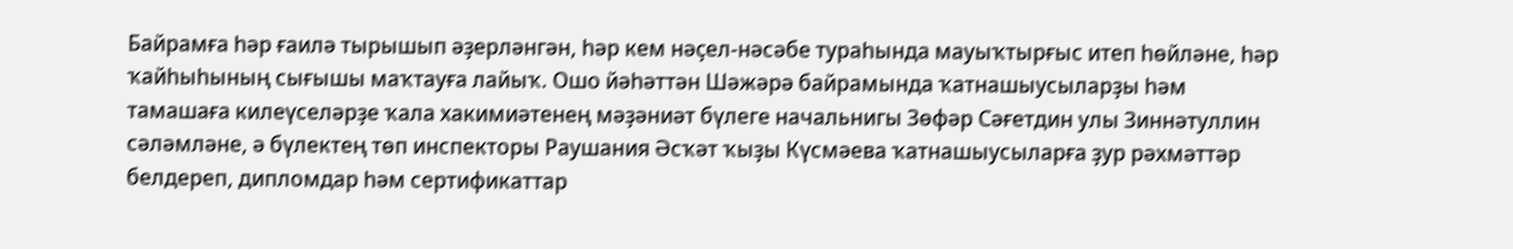Байрамға һәр ғаилә тырышып әҙерләнгән, һәр кем нәҫел-нәсәбе тураһында мауыҡтырғыс итеп һөйләне, һәр ҡайһыһының сығышы маҡтауға лайыҡ. Ошо йәһәттән Шәжәрә байрамында ҡатнашыусыларҙы һәм тамашаға килеүселәрҙе ҡала хакимиәтенең мәҙәниәт бүлеге начальнигы Зөфәр Сәғетдин улы Зиннәтуллин сәләмләне, ә бүлектең төп инспекторы Раушания Әсҡәт ҡыҙы Күсмәева ҡатнашыусыларға ҙур рәхмәттәр белдереп, дипломдар һәм сертификаттар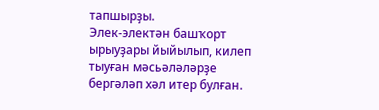тапшырҙы.
Элек-электән башҡорт ырыуҙары йыйылып, килеп тыуған мәсьәләләрҙе бергәләп хәл итер булған.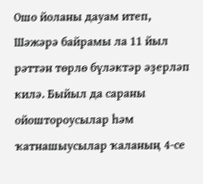Ошо йоланы дауам итеп, Шәжәрә байрамы ла 11 йыл рәттән төрлө бүләктәр әҙерләп килә. Быйыл да сараны ойоштороусылар һәм ҡатнашыусылар ҡаланың 4-се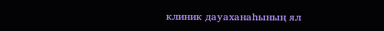клиник дауаханаһының ял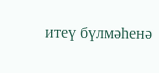итеү бүлмәһенә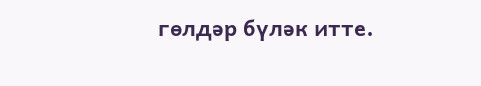гөлдәр бүләк итте.